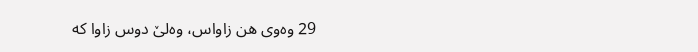29 وەوی هن زاواس، وەلێ دوس زاوا که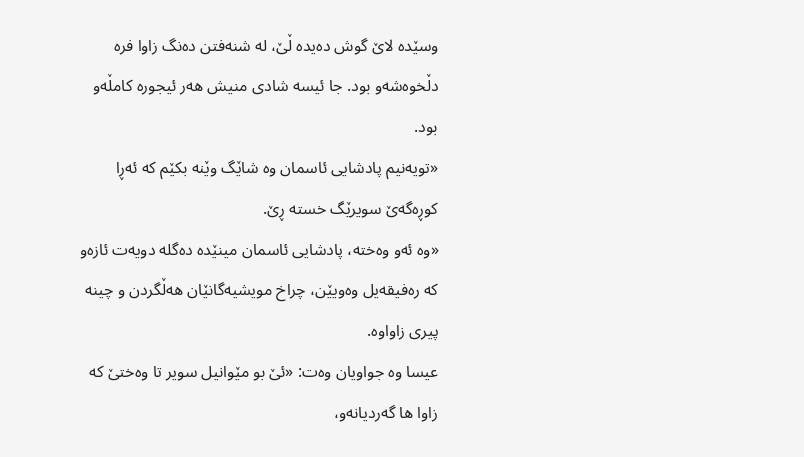وسێده لاێ گوش دەیده ڵێ، له شنەفتن دەنگ زاوا فره دڵخوەشەو بود. جا ئیسه شادی منیش هەر ئیجوره کامڵەو بود.
«تویەنیم پادشایی ئاسمان وه شاێگ وێنه بکێم که ئەڕا کوڕەگەێ سویرێگ خسته ڕێ.
«وه ئەو وەخته، پادشایی ئاسمان مینێده دەگله دویەت ئازەو که رەفیقەیل وەویێن، چراخ مویشیەگانێان هەڵگردن و چینه پیری زاواوه.
عیسا وه جواویان وەت: «ئێ بو مێوانیل سویر تا وەختێ که زاوا ها گەردیانەو،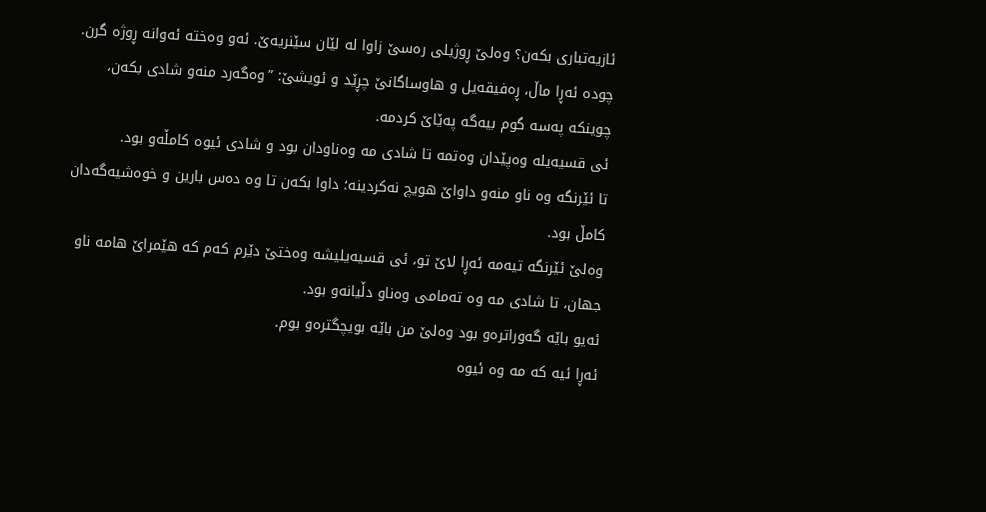ئازیەتباری بکەن؟ وەلێ ڕوژیلی رەسێ زاوا له لێان سێنریەێ. ئەو وەخته ئەوانه ڕوژه گرن.
چوده ئەڕا ماڵ، ڕەفیقەیل و هاوساگانێ چڕێد و ئویشێ: ”وەگەرد منەو شادی بکەن، چوینکه پەسه گوم بیەگه پەێاێ کردمه.
ئی قسیەیله وەپێدان وەتمه تا شادی مه وەناودان بود و شادی ئیوه کامڵەو بود.
تا ئێرنگه وه ناو منەو داواێ هویچ نەکردینه؛ داوا بکەن تا وه دەس بارین و خوەشیەگەدان کامڵ بود.
وەلێ ئێرنگه تیەمه ئەڕا لاێ تو، ئی قسیەیلیشه وەختێ دێرم کەم که هێمراێ هامه ناو جهان، تا شادی مه وه تەمامی وەناو دڵیانەو بود.
ئەیو باێه گەوراترەو بود وەلێ من باێه بویچگترەو بوم.
ئەڕا ئیه که مه وە ئیوه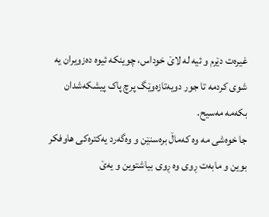غیرەت دێرم و ئیه له لاێ خوداس، چوینکه ئیوه دەزویران یە شوی کردمه تا جور دویەتازەوێگ پرچ پاک پیشکەشدان بکەمه مەسیح.
جا خوەشی مه وه کەماڵ برەسنێن و وەگەرد یەکترەکی هاوفکر بوین و مابەت ڕوی وه ڕوی بیاشتوین و یەێ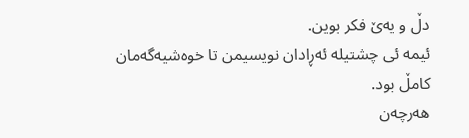دڵ و یەێ فکر بوین.
ئیمه ئی چشتیله ئەڕادان نویسیمن تا خوەشیەگەمان کامڵ بود.
هەرچەن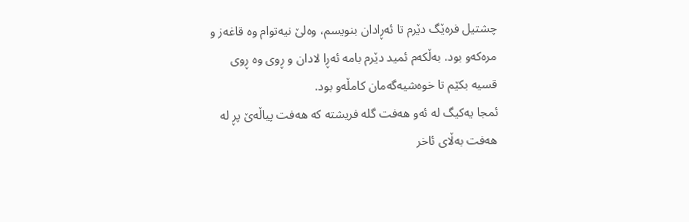چشتیل فرەێگ دێرم تا ئەڕادان بنویسم، وەلێ نیەتوام وه قاغەز و مرەکەو بود. بەڵکەم ئمید دێرم بامه ئەڕا لادان و ڕوی وه ڕوی قسیه بکێم تا خوەشیەگەمان کامڵەو بود.
ئمجا یەکیگ له ئەو هەفت گله فریشته که هەفت پیاڵەێ پڕ له هەفت بەڵای ئاخر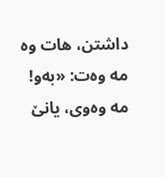داشتن، هات وه مه وەت: «بەو! مه وەوی، یانێ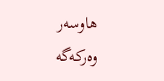هاوسەر وەرکەگه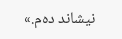نیشاند دەم.»